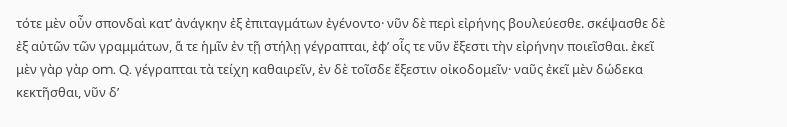τότε μὲν οὖν σπονδαὶ κατʼ ἀνάγκην ἐξ ἐπιταγμάτων ἐγένοντο· νῦν δὲ περὶ εἰρήνης βουλεύεσθε. σκέψασθε δὲ ἐξ αὐτῶν τῶν γραμμάτων, ἅ τε ἡμῖν ἐν τῇ στήλῃ γέγραπται, ἐφʼ οἷς τε νῦν ἔξεστι τὴν εἰρήνην ποιεῖσθαι. ἐκεῖ μὲν γὰρ γὰρ om. Q. γέγραπται τὰ τείχη καθαιρεῖν, ἐν δὲ τοῖσδε ἔξεστιν οἰκοδομεῖν· ναῦς ἐκεῖ μὲν δώδεκα κεκτῆσθαι, νῦν δʼ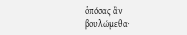ὁπόσας ἂν βουλώμεθα·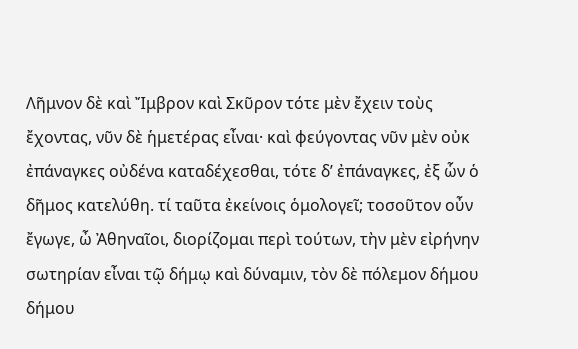Λῆμνον δὲ καὶ Ἴμβρον καὶ Σκῦρον τότε μὲν ἔχειν τοὺς ἔχοντας, νῦν δὲ ἡμετέρας εἶναι· καὶ φεύγοντας νῦν μὲν οὐκ ἐπάναγκες οὐδένα καταδέχεσθαι, τότε δʼ ἐπάναγκες, ἐξ ὧν ὁ δῆμος κατελύθη. τί ταῦτα ἐκείνοις ὁμολογεῖ; τοσοῦτον οὖν ἔγωγε, ὦ Ἀθηναῖοι, διορίζομαι περὶ τούτων, τὴν μὲν εἰρήνην σωτηρίαν εἶναι τῷ δήμῳ καὶ δύναμιν, τὸν δὲ πόλεμον δήμου δήμου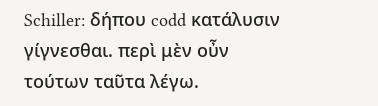Schiller: δήπου codd κατάλυσιν γίγνεσθαι. περὶ μὲν οὖν τούτων ταῦτα λέγω.